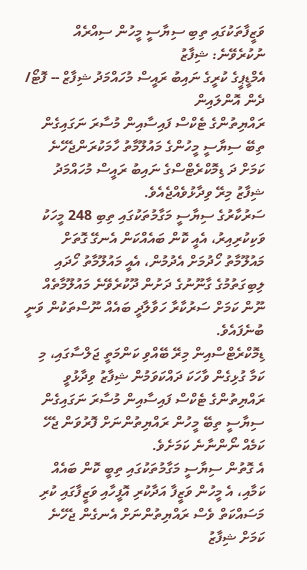ވަޒީފާތަކުގައި ތިބި ސިޔާސީ މީހުން ސިއްރެއް ނުކުރެވޭނެ: ޝިފާޒު
އެމްޑީޕީގެ ކުރީގެ ނައިބު ރައީސް މުހައްމަދު ޝިފާޒް -- ފޮޓޯ/ ދެން އޮންލައިން
ރައްޔިތުންގެ ޓެކްސް ފައިސާއިން މުސާރަ ނަގައިގެން ތިބޭ ސިޔާސީ މީހުންގެ މައުލޫމާތު ހާމަކުރަންޖެހޭނެ ކަމަށް ދަ ޑިމޮކްރެޓްސްގެ ނައިބު ރައީސް މުހައްމަދު ޝިފާޒު މިރޭ ވިދާޅުވެއްޖެއެވެ.
ސަރުކާރުގެ ސިޔާސީ މަގާމުތަކުގައި ތިބި 248 މީހަކު ވަކިކުރިއިރު، އެއީ ކޮން ބައެއްކަން އެނގޭ ގޮތަށް މައުލޫމާތު ހޯދުމަށް އެދުމުން، އެއީ މައުލޫމާތު ހޯދައި ލިބިގަތުމުގެ ގާނޫނުގެ ދަށުން ދޫކުރެވޭނެ މައުލޫމާތެއް ނޫން ކަމަށް ސަރުކާރާ ހަވާލާދީ ބައެއް ނޫސްތަކުން ވަނީ ބުނެފައެވެ.
ޑިމޮކްރެޓްސްއިން މިރޭ ބޭއްވި ކަންމަތީ ޖަލްސާގައި، މި ކަމާ ގުޅިގެން ވާހަކަ ދައްކަވަމުން ޝިފާޒު ވިދާޅުވީ ރައްޔިތުންގެ ޓެކްސް ފައިސާއިން މުސާރަ ނަގައިގެން ސިޔާސީ ތިބޭ މީހުން ރައްޔިތުންނަށް ފޮރުވަން ޖެހޭ ކަމެއް ނޯންނާނެ ކަމަށެވެ.
އެ ގޮތުން ސިޔާސީ މަގާމުތަކުގައި ތިބީ ކޮން ބައެއް ކަމާއި، އެ މީހުން ވަޒީފާ އަދާކުރި އޮފީހާއި ވަޒީފާގައި ކުރި މަސައްކަތް ވެސް ރައްޔިތުންނަށް އެނގެން ޖެހޭނެ ކަމަށް ޝިފާޒު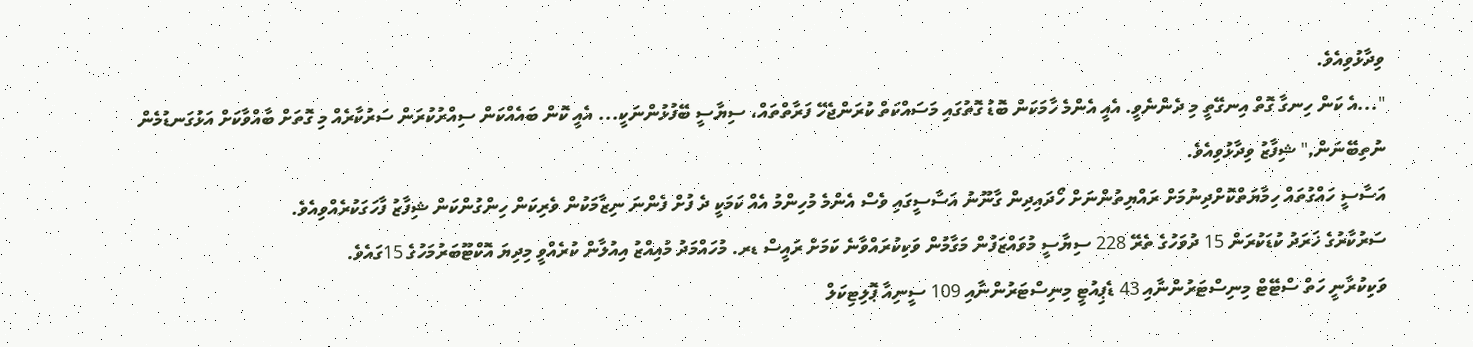ވިދާޅުވިއެވެ.
"...އެ ކަން ހިނގާ ގޮތް އިނގޭތީ މި ދެންނެވީ. އެއީ އެންމެ ހާމަކަން ބޮޑު ގޮތުގައި މަސައްކަތް ކުރަންޖެހޭ ފަރާތްތައް، ސިޔާސީ ބޭފުޅުންނަކީ... އެއީ ކޮން ބައެއްކަން ސިއްރުކުރަން ސަރުކާރެއް މި ގޮތަށް ބާއްވާކަށް އަޅުގަނޑުމެން ނުތިބޭނަން," ޝިފާޒު ވިދާޅުވިއެވެ.
އަސާސީ ހައްގުތައް ހިމާޔަތްކޮށްދިނުމަށް ރައްޔިތުންނަށް ހޯދައިދިން ގާނޫނު އަސާސީގައި ވެސް އެންމެ މުހިންމު އެއް ކަމަކީ ދެ ފުށް ފެންނަ ނިޒާމަކުން ވެރިކަން ހިންގުންކަން ޝިފާޒު ފާހަގަކުރެއްވިއެވެ.
ސަރުކާރުގެ ޚަރަދު ކުޑަކުރަން 15 ދުވަހުގެ ތެރޭ 228 ސިޔާސީ މުވައްޒަފުން މަގާމުން ވަކިކުރައްވާނެ ކަމަށް ރައީސް ޑރ. މުހައްމަދު މުއިއްޒު އިއުލާން ކުރެއްވީ މިދިޔަ އޮކްޓޫބަރުމަހުގެ 15ގައެވެ.
ވަކިކުރާނީ ހަތް ސްޓޭޓް މިނިސްޓަރުންނާއި 43 ޑެޕިއުޓީ މިނިސްޓަރުންނާއި 109 ސީނިއާ ޕޮލިޓިކަލް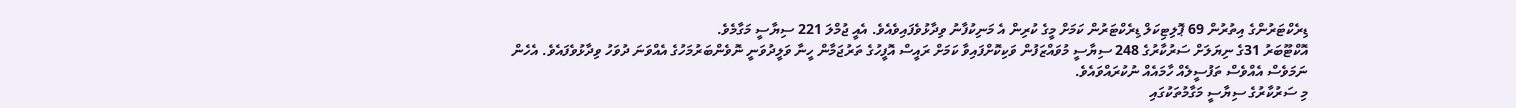ޑިރެކްޓަރުންގެ އިތުރުން 69 ޕޮލިޓިކަލް ޑިރެކްޓަރުން ކަމަށް މީގެ ކުރިން އެ މަނިކުފާނު ވިދާޅުވެފައިވެއެވެ. އެއީ ޖުމްލަ 221 ސިޔާސީ މަގާމެވެ.
އޮކްޓޫބަރު 31ގެ ނިޔަލަށް ސަރުކާރުގެ 248 ސިޔާސީ މުވައްޒަފުން ވަކިކޮށްފައިވާ ކަމަށް ރައީސް އޮފީހުގެ ތަރުޖަމާން ހީނާ ވަލީދުވަނީ ނޮވެންބަރުމަހުގެ އެއްވަނަ ދުވަހު ވިދާޅުވެފައެވެ. އެހެން ނަމަވެސް އެއްވެސް ތަފުސީލެއް ހާމައެއް ނުކުރައްވައެވެ.
މި ސަރުކާރުގެ ސިޔާސީ މަގާމުތަކުގައި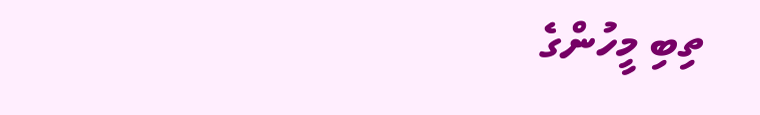ތިބި މީހުންގެ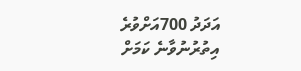އަދަދު 700އަށްވުރެ އިތުރުނުވާނެ ކަމަށް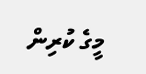މީގެ ކުރިން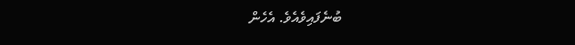ބުނެފައިވެއެވެ. އެހެން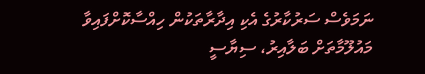ނަމަވެސް ސަރުކާރުގެ އެކި އިދާރާތަކުން ހިއްސާކޮށްފައިވާ މައުލޫމާތަށް ބަލާއިރު، ސިޔާސީ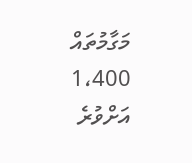މަގާމުތައް 1،400 އަށްވުރެ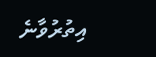އިތުރުވާނެ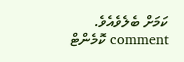ކަމަށް ބެލެވެއެވެ.
comment ކޮމެންޓް